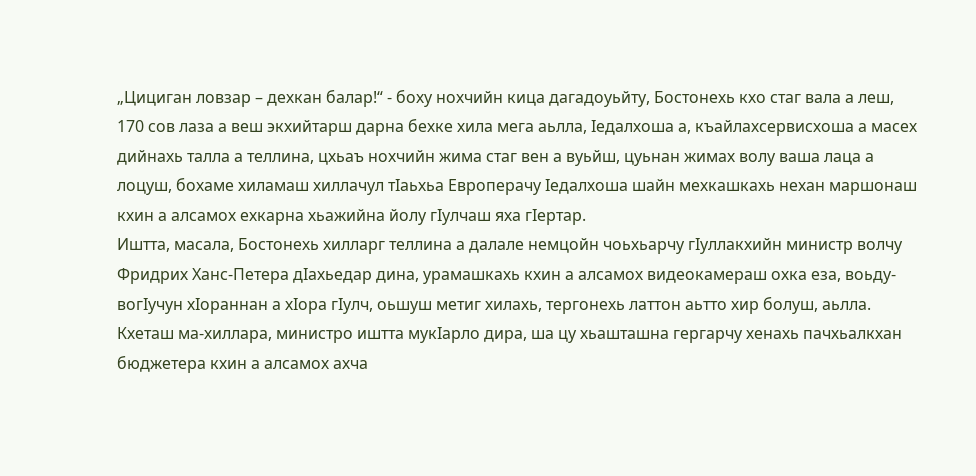„Цициган ловзар – дехкан балар!“ - боху нохчийн кица дагадоуьйту, Бостонехь кхо стаг вала а леш, 170 сов лаза а веш экхийтарш дарна бехке хила мега аьлла, Iедалхоша а, къайлахсервисхоша а масех дийнахь талла а теллина, цхьаъ нохчийн жима стаг вен а вуьйш, цуьнан жимах волу ваша лаца а лоцуш, бохаме хиламаш хиллачул тIаьхьа Европерачу Iедалхоша шайн мехкашкахь нехан маршонаш кхин а алсамох ехкарна хьажийна йолу гIулчаш яха гIертар.
Иштта, масала, Бостонехь хилларг теллина а далале немцойн чоьхьарчу гIуллакхийн министр волчу Фридрих Ханс-Петера дIахьедар дина, урамашкахь кхин а алсамох видеокамераш охка еза, воьду-вогIучун хIораннан а хIора гIулч, оьшуш метиг хилахь, тергонехь латтон аьтто хир болуш, аьлла. Кхеташ ма-хиллара, министро иштта мукIарло дира, ша цу хьашташна гергарчу хенахь пачхьалкхан бюджетера кхин а алсамох ахча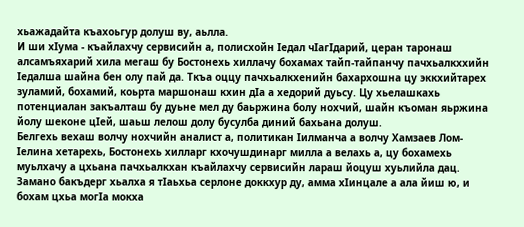хьажадайта къахоьгур долуш ву, аьлла.
И ши хIума - къайлахчу сервисийн а, полисхойн Iедал чIагIдарий, церан таронаш алсамъяхарий хила мегаш бу Бостонехь хиллачу бохамах тайп-тайпанчу пачхьалкххийн Iедалша шайна бен олу пай да. Ткъа оццу пачхьалкхенийн бахархошна цу эккхийтарех зуламий, бохамий, коьрта маршонаш кхин дIа а хедорий дуьсу. Цу хьелашкахь потенциалан закъалташ бу дуьне мел ду баьржина болу нохчий, шайн къоман яьржина йолу шеконе цIей, шаьш лелош долу бусулба диний бахьана долуш.
Белгехь вехаш волчу нохчийн аналист а, политикан Iилманча а волчу Хамзаев Лом-Iелина хетарехь, Бостонехь хилларг кхочушдинарг милла а велахь а, цу бохамехь муьлхачу а цхьана пачхьалкхан къайлахчу сервисийн лараш йоцуш хуьлийла дац. Замано бакъдерг хьалха я тIаьхьа серлоне доккхур ду, амма хIинцале а ала йиш ю, и бохам цхьа могIа мокха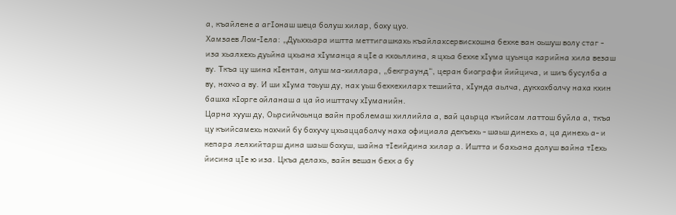а, къайлене а агIонаш шеца болуш хилар, боху цуо.
Хамзаев Лом-Iела: „Дуьххьара иштта меттигашкахь къайлахсервисхошна бехке ван оьшуш волу стаг - иза хьалхехь дуьйна цхьана хIуманца я цIе а кхоьллина, я цхьа бехке хIума цуьнца карийна хила везаш ву. Ткъа цу шина кIентан, олуш ма-хиллара, „бекграунд“, церан биографи йийцича, и шиъ бусулба а ву, нохчо а ву. И ши хIума тоьуш ду, нах уьш бехкехиларх тешийта, хIунда аьлча, дукхохболчу наха кхин башха кIорге ойланаш а ца йо ишттачу хIуманийн.
Царна хууш ду, Оьрсийчоьнца вайн проблемаш хиллийла а, вай цаьрца къийсам латтош буйла а, ткъа цу къийсамехь нохчий бу бохучу цхьаццаболчу наха официала декъехь - шаьш динехь а, ца динехь а- и кепара лелхийтарш дина шаьш бохуш, шайна тIеийдина хилар а. Иштта и бахьана долуш вайна тIехь йисина цIе ю иза. Цкъа делахь, вайн вешан бехк а бу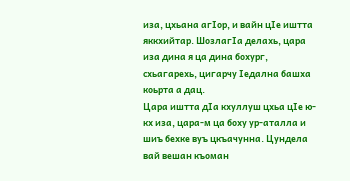иза, цхьана агIор, и вайн цIе иштта яккхийтар. ШозлагIа делахь, цара иза дина я ца дина бохург, схьагарехь, цигарчу Iедална башха коьрта а дац.
Цара иштта дIа кхуллуш цхьа цIе ю-кх иза, цара-м ца боху ур-аталла и шиъ бехке вуъ цкъачунна. Цундела вай вешан къоман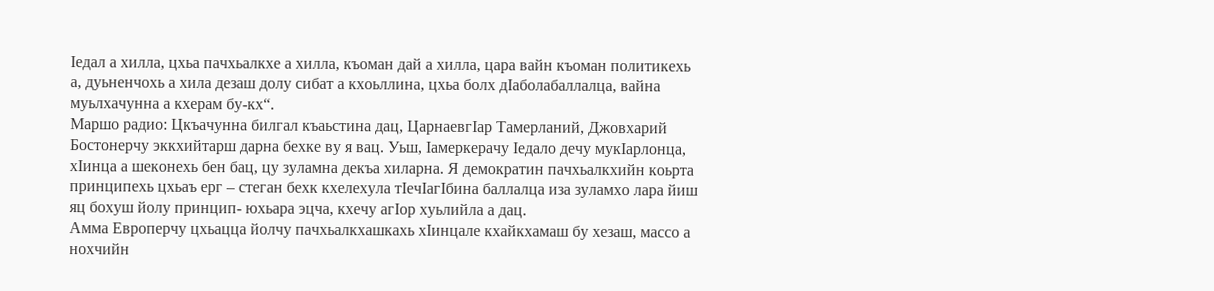Iедал а хилла, цхьа пачхьалкхе а хилла, къоман дай а хилла, цара вайн къоман политикехь а, дуьненчохь а хила дезаш долу сибат а кхоьллина, цхьа болх дIаболабаллалца, вайна муьлхачунна а кхерам бу-кх“.
Маршо радио: Цкъачунна билгал къаьстина дац, ЦарнаевгIар Тамерланий, Джовхарий Бостонерчу эккхийтарш дарна бехке ву я вац. Уьш, Iамеркерачу Iедало дечу мукIарлонца, хIинца а шеконехь бен бац, цу зуламна декъа хиларна. Я демократин пачхьалкхийн коьрта принципехь цхьаъ ерг – стеган бехк кхелехула тIечIагIбина баллалца иза зуламхо лара йиш яц бохуш йолу принцип- юхьара эцча, кхечу агIор хуьлийла а дац.
Амма Европерчу цхьацца йолчу пачхьалкхашкахь хIинцале кхайкхамаш бу хезаш, массо а нохчийн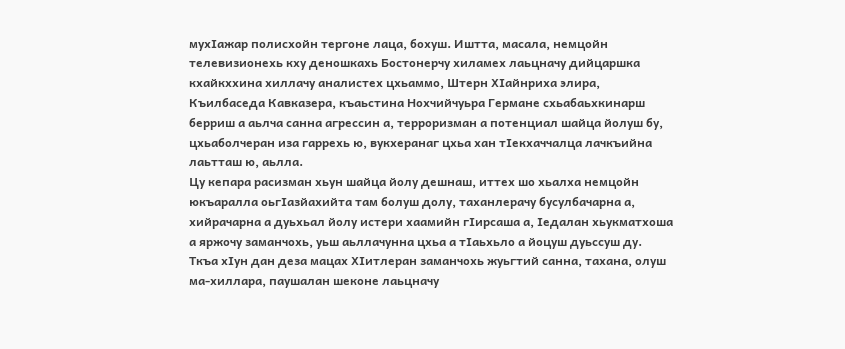мухIажар полисхойн тергоне лаца, бохуш. Иштта, масала, немцойн телевизионехь кху деношкахь Бостонерчу хиламех лаьцначу дийцаршка кхайкххина хиллачу аналистех цхьаммо, Штерн ХIайнриха элира, Къилбаседа Кавказера, къаьстина Нохчийчуьра Германе схьабаьхкинарш берриш а аьлча санна агрессин а, терроризман а потенциал шайца йолуш бу, цхьаболчеран иза гаррехь ю, вукхеранаг цхьа хан тIекхаччалца лачкъийна лаьтташ ю, аьлла.
Цу кепара расизман хьун шайца йолу дешнаш, иттех шо хьалха немцойн юкъаралла оьгIазйахийта там болуш долу, таханлерачу бусулбачарна а, хийрачарна а дуьхьал йолу истери хаамийн гIирсаша а, Iедалан хьукматхоша а яржочу заманчохь, уьш аьллачунна цхьа а тIаьхьло а йоцуш дуьссуш ду.
Ткъа хIун дан деза мацах ХIитлеран заманчохь жуьгтий санна, тахана, олуш ма-хиллара, паушалан шеконе лаьцначу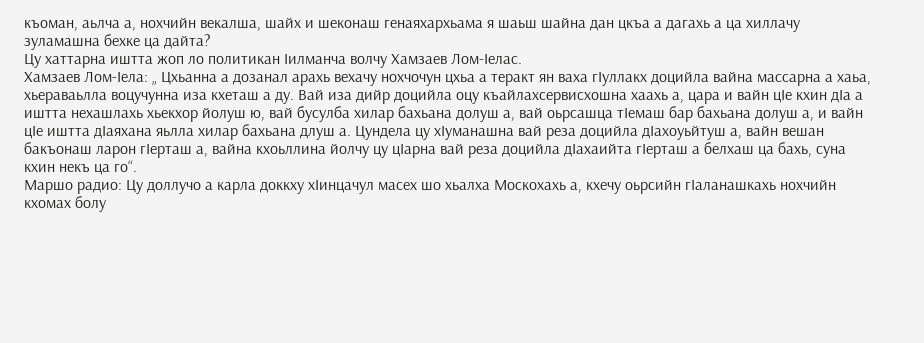къоман, аьлча а, нохчийн векалша, шайх и шеконаш генаяхархьама я шаьш шайна дан цкъа а дагахь а ца хиллачу зуламашна бехке ца дайта?
Цу хаттарна иштта жоп ло политикан Iилманча волчу Хамзаев Лом-Iелас.
Хамзаев Лом-Iела: „ Цхьанна а дозанал арахь вехачу нохчочун цхьа а теракт ян ваха гIуллакх доцийла вайна массарна а хаьа, хьераваьлла воцучунна иза кхеташ а ду. Вай иза дийр доцийла оцу къайлахсервисхошна хаахь а, цара и вайн цIе кхин дIа а иштта нехашлахь хьекхор йолуш ю, вай бусулба хилар бахьана долуш а, вай оьрсашца тIемаш бар бахьана долуш а, и вайн цIе иштта дIаяхана яьлла хилар бахьана длуш а. Цундела цу хIуманашна вай реза доцийла дIахоуьйтуш а, вайн вешан бакъонаш ларон гIерташ а, вайна кхоьллина йолчу цу цIарна вай реза доцийла дIахаийта гIерташ а белхаш ца бахь, суна кхин некъ ца го“.
Маршо радио: Цу доллучо а карла доккху хIинцачул масех шо хьалха Москохахь а, кхечу оьрсийн гIаланашкахь нохчийн кхомах болу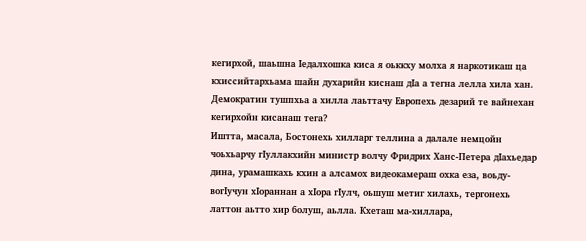кегирхой, шаьшна Iедалхошка киса я оьккху молха я наркотикаш ца кхиссийтархьама шайн духарийн киснаш дIа а тегна лелла хила хан. Демократин тушпхьа а хилла лаьттачу Европехь дезарий те вайнехан кегирхойн кисанаш тега?
Иштта, масала, Бостонехь хилларг теллина а далале немцойн чоьхьарчу гIуллакхийн министр волчу Фридрих Ханс-Петера дIахьедар дина, урамашкахь кхин а алсамох видеокамераш охка еза, воьду-вогIучун хIораннан а хIора гIулч, оьшуш метиг хилахь, тергонехь латтон аьтто хир болуш, аьлла. Кхеташ ма-хиллара,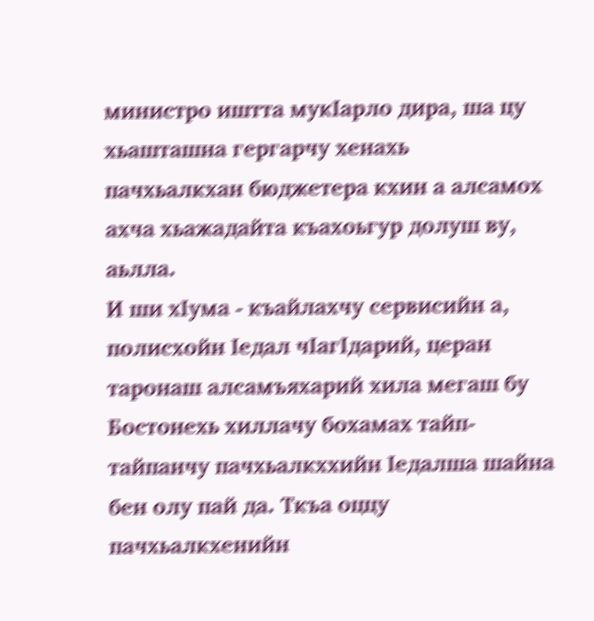министро иштта мукIарло дира, ша цу хьашташна гергарчу хенахь пачхьалкхан бюджетера кхин а алсамох ахча хьажадайта къахоьгур долуш ву, аьлла.
И ши хIума - къайлахчу сервисийн а, полисхойн Iедал чIагIдарий, церан таронаш алсамъяхарий хила мегаш бу Бостонехь хиллачу бохамах тайп-тайпанчу пачхьалкххийн Iедалша шайна бен олу пай да. Ткъа оццу пачхьалкхенийн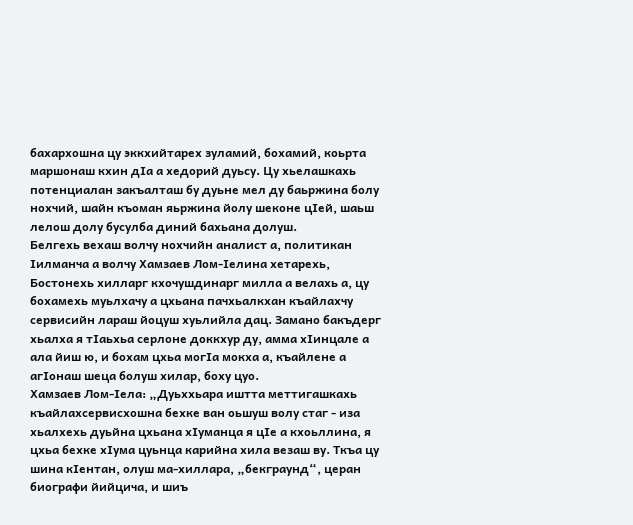бахархошна цу эккхийтарех зуламий, бохамий, коьрта маршонаш кхин дIа а хедорий дуьсу. Цу хьелашкахь потенциалан закъалташ бу дуьне мел ду баьржина болу нохчий, шайн къоман яьржина йолу шеконе цIей, шаьш лелош долу бусулба диний бахьана долуш.
Белгехь вехаш волчу нохчийн аналист а, политикан Iилманча а волчу Хамзаев Лом-Iелина хетарехь, Бостонехь хилларг кхочушдинарг милла а велахь а, цу бохамехь муьлхачу а цхьана пачхьалкхан къайлахчу сервисийн лараш йоцуш хуьлийла дац. Замано бакъдерг хьалха я тIаьхьа серлоне доккхур ду, амма хIинцале а ала йиш ю, и бохам цхьа могIа мокха а, къайлене а агIонаш шеца болуш хилар, боху цуо.
Хамзаев Лом-Iела: „Дуьххьара иштта меттигашкахь къайлахсервисхошна бехке ван оьшуш волу стаг - иза хьалхехь дуьйна цхьана хIуманца я цIе а кхоьллина, я цхьа бехке хIума цуьнца карийна хила везаш ву. Ткъа цу шина кIентан, олуш ма-хиллара, „бекграунд“, церан биографи йийцича, и шиъ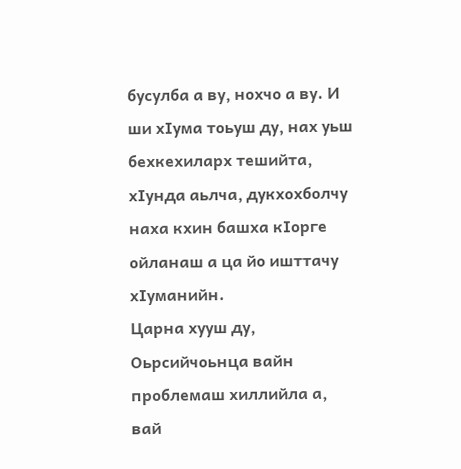бусулба а ву, нохчо а ву. И ши хIума тоьуш ду, нах уьш бехкехиларх тешийта, хIунда аьлча, дукхохболчу наха кхин башха кIорге ойланаш а ца йо ишттачу хIуманийн.
Царна хууш ду, Оьрсийчоьнца вайн проблемаш хиллийла а, вай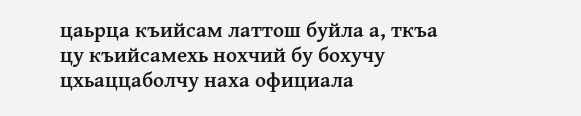цаьрца къийсам латтош буйла а, ткъа цу къийсамехь нохчий бу бохучу цхьаццаболчу наха официала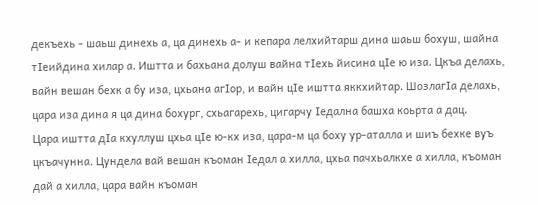декъехь - шаьш динехь а, ца динехь а- и кепара лелхийтарш дина шаьш бохуш, шайна тIеийдина хилар а. Иштта и бахьана долуш вайна тIехь йисина цIе ю иза. Цкъа делахь, вайн вешан бехк а бу иза, цхьана агIор, и вайн цIе иштта яккхийтар. ШозлагIа делахь, цара иза дина я ца дина бохург, схьагарехь, цигарчу Iедална башха коьрта а дац.
Цара иштта дIа кхуллуш цхьа цIе ю-кх иза, цара-м ца боху ур-аталла и шиъ бехке вуъ цкъачунна. Цундела вай вешан къоман Iедал а хилла, цхьа пачхьалкхе а хилла, къоман дай а хилла, цара вайн къоман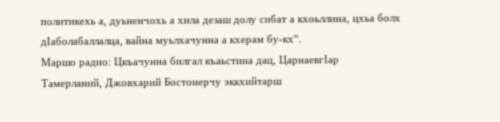политикехь а, дуьненчохь а хила дезаш долу сибат а кхоьллина, цхьа болх дIаболабаллалца, вайна муьлхачунна а кхерам бу-кх“.
Маршо радио: Цкъачунна билгал къаьстина дац, ЦарнаевгIар Тамерланий, Джовхарий Бостонерчу эккхийтарш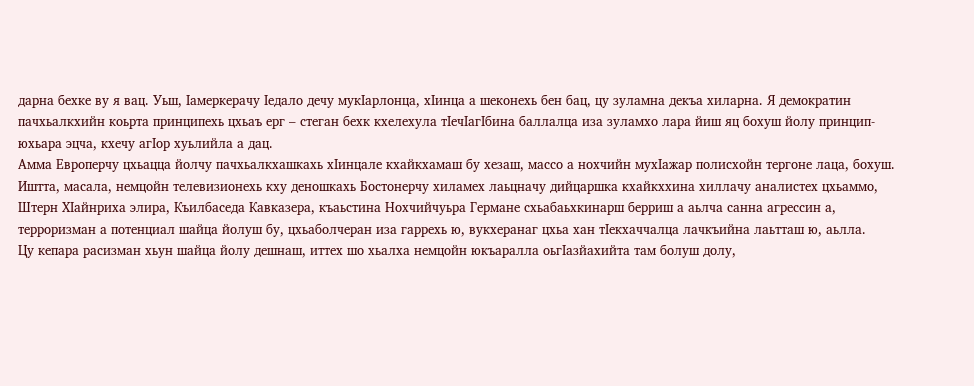дарна бехке ву я вац. Уьш, Iамеркерачу Iедало дечу мукIарлонца, хIинца а шеконехь бен бац, цу зуламна декъа хиларна. Я демократин пачхьалкхийн коьрта принципехь цхьаъ ерг – стеган бехк кхелехула тIечIагIбина баллалца иза зуламхо лара йиш яц бохуш йолу принцип- юхьара эцча, кхечу агIор хуьлийла а дац.
Амма Европерчу цхьацца йолчу пачхьалкхашкахь хIинцале кхайкхамаш бу хезаш, массо а нохчийн мухIажар полисхойн тергоне лаца, бохуш. Иштта, масала, немцойн телевизионехь кху деношкахь Бостонерчу хиламех лаьцначу дийцаршка кхайкххина хиллачу аналистех цхьаммо, Штерн ХIайнриха элира, Къилбаседа Кавказера, къаьстина Нохчийчуьра Германе схьабаьхкинарш берриш а аьлча санна агрессин а, терроризман а потенциал шайца йолуш бу, цхьаболчеран иза гаррехь ю, вукхеранаг цхьа хан тIекхаччалца лачкъийна лаьтташ ю, аьлла.
Цу кепара расизман хьун шайца йолу дешнаш, иттех шо хьалха немцойн юкъаралла оьгIазйахийта там болуш долу,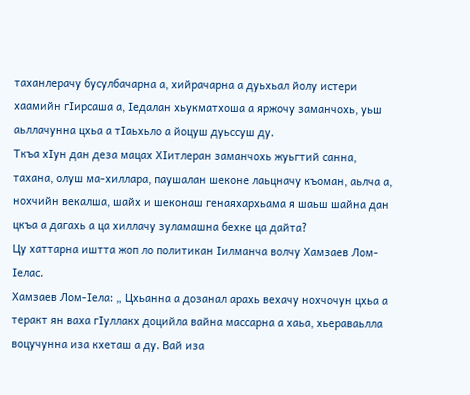таханлерачу бусулбачарна а, хийрачарна а дуьхьал йолу истери хаамийн гIирсаша а, Iедалан хьукматхоша а яржочу заманчохь, уьш аьллачунна цхьа а тIаьхьло а йоцуш дуьссуш ду.
Ткъа хIун дан деза мацах ХIитлеран заманчохь жуьгтий санна, тахана, олуш ма-хиллара, паушалан шеконе лаьцначу къоман, аьлча а, нохчийн векалша, шайх и шеконаш генаяхархьама я шаьш шайна дан цкъа а дагахь а ца хиллачу зуламашна бехке ца дайта?
Цу хаттарна иштта жоп ло политикан Iилманча волчу Хамзаев Лом-Iелас.
Хамзаев Лом-Iела: „ Цхьанна а дозанал арахь вехачу нохчочун цхьа а теракт ян ваха гIуллакх доцийла вайна массарна а хаьа, хьераваьлла воцучунна иза кхеташ а ду. Вай иза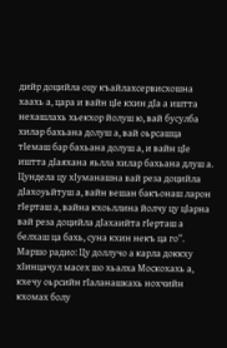дийр доцийла оцу къайлахсервисхошна хаахь а, цара и вайн цIе кхин дIа а иштта нехашлахь хьекхор йолуш ю, вай бусулба хилар бахьана долуш а, вай оьрсашца тIемаш бар бахьана долуш а, и вайн цIе иштта дIаяхана яьлла хилар бахьана длуш а. Цундела цу хIуманашна вай реза доцийла дIахоуьйтуш а, вайн вешан бакъонаш ларон гIерташ а, вайна кхоьллина йолчу цу цIарна вай реза доцийла дIахаийта гIерташ а белхаш ца бахь, суна кхин некъ ца го“.
Маршо радио: Цу доллучо а карла доккху хIинцачул масех шо хьалха Москохахь а, кхечу оьрсийн гIаланашкахь нохчийн кхомах болу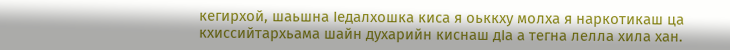кегирхой, шаьшна Iедалхошка киса я оьккху молха я наркотикаш ца кхиссийтархьама шайн духарийн киснаш дIа а тегна лелла хила хан.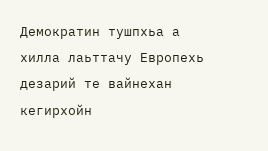Демократин тушпхьа а хилла лаьттачу Европехь дезарий те вайнехан кегирхойн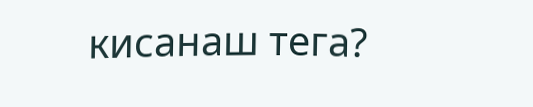кисанаш тега?